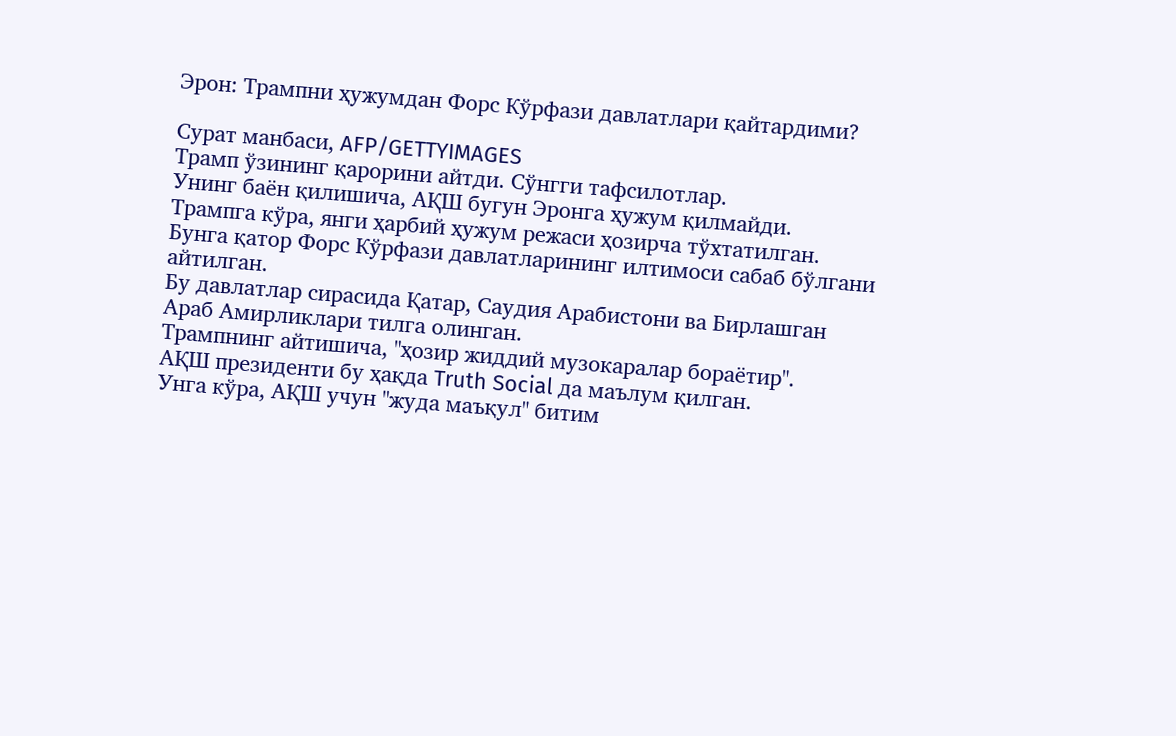Эрон: Трампни ҳужумдан Форс Кўрфази давлатлари қайтардими?

Сурат манбаси, AFP/GETTYIMAGES
Трамп ўзининг қарорини айтди. Сўнгги тафсилотлар.
Унинг баён қилишича, АҚШ бугун Эронга ҳужум қилмайди.
Трампга кўра, янги ҳарбий ҳужум режаси ҳозирча тўхтатилган.
Бунга қатор Форс Кўрфази давлатларининг илтимоси сабаб бўлгани айтилган.
Бу давлатлар сирасида Қатар, Саудия Арабистони ва Бирлашган Араб Амирликлари тилга олинган.
Трампнинг айтишича, "ҳозир жиддий музокаралар бораётир".
АҚШ президенти бу ҳақда Truth Social да маълум қилган.
Унга кўра, АҚШ учун "жуда маъқул" битим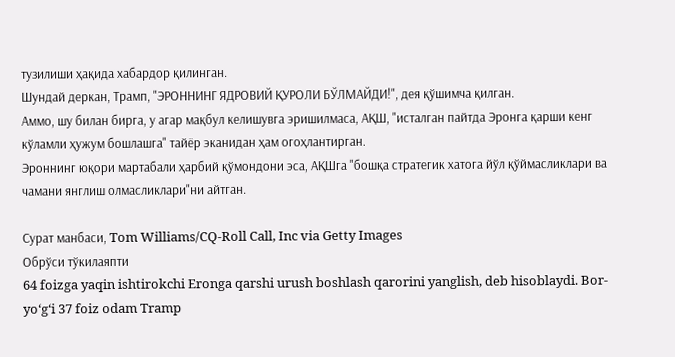тузилиши ҳақида хабардор қилинган.
Шундай деркан, Трамп, "ЭРОННИНГ ЯДРОВИЙ ҚУРОЛИ БЎЛМАЙДИ!", дея қўшимча қилган.
Аммо, шу билан бирга, у агар мақбул келишувга эришилмаса, АҚШ, "исталган пайтда Эронга қарши кенг кўламли ҳужум бошлашга" тайёр эканидан ҳам огоҳлантирган.
Эроннинг юқори мартабали ҳарбий қўмондони эса, АҚШга "бошқа стратегик хатога йўл қўймасликлари ва чамани янглиш олмасликлари"ни айтган.

Сурат манбаси, Tom Williams/CQ-Roll Call, Inc via Getty Images
Обрўси тўкилаяпти
64 foizga yaqin ishtirokchi Eronga qarshi urush boshlash qarorini yanglish, deb hisoblaydi. Bor-yo‘g‘i 37 foiz odam Tramp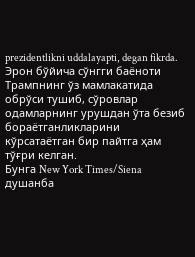prezidentlikni uddalayapti, degan fikrda.
Эрон бўйича сўнгги баёноти Трампнинг ўз мамлакатида обрўси тушиб, сўровлар одамларнинг урушдан ўта безиб бораётганликларини кўрсатаётган бир пайтга ҳам тўғри келган.
Бунга New York Times/Siena душанба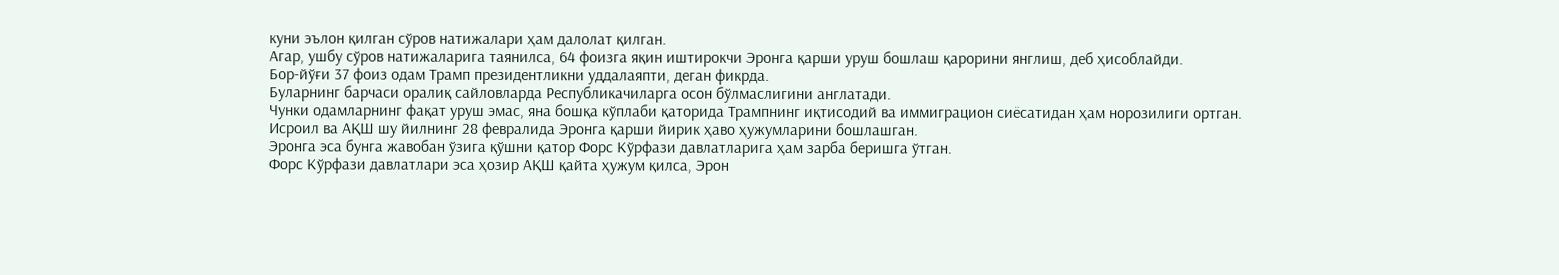куни эълон қилган сўров натижалари ҳам далолат қилган.
Агар, ушбу сўров натижаларига таянилса, 64 фоизга яқин иштирокчи Эронга қарши уруш бошлаш қарорини янглиш, деб ҳисоблайди.
Бор-йўғи 37 фоиз одам Трамп президентликни уддалаяпти, деган фикрда.
Буларнинг барчаси оралиқ сайловларда Республикачиларга осон бўлмаслигини англатади.
Чунки одамларнинг фақат уруш эмас, яна бошқа кўплаби қаторида Трампнинг иқтисодий ва иммиграцион сиёсатидан ҳам норозилиги ортган.
Исроил ва АҚШ шу йилнинг 28 февралида Эронга қарши йирик ҳаво ҳужумларини бошлашган.
Эронга эса бунга жавобан ўзига қўшни қатор Форс Кўрфази давлатларига ҳам зарба беришга ўтган.
Форс Кўрфази давлатлари эса ҳозир АҚШ қайта ҳужум қилса, Эрон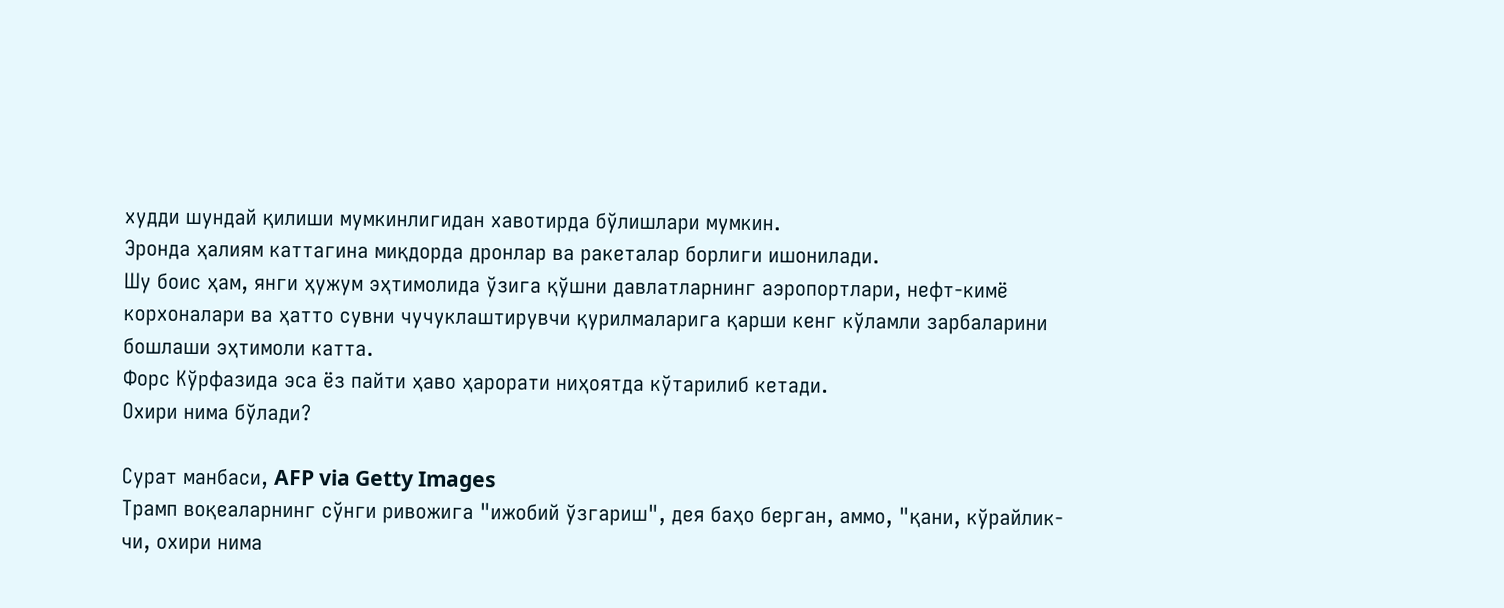худди шундай қилиши мумкинлигидан хавотирда бўлишлари мумкин.
Эронда ҳалиям каттагина миқдорда дронлар ва ракеталар борлиги ишонилади.
Шу боис ҳам, янги ҳужум эҳтимолида ўзига қўшни давлатларнинг аэропортлари, нефт-кимё корхоналари ва ҳатто сувни чучуклаштирувчи қурилмаларига қарши кенг кўламли зарбаларини бошлаши эҳтимоли катта.
Форс Кўрфазида эса ёз пайти ҳаво ҳарорати ниҳоятда кўтарилиб кетади.
Охири нима бўлади?

Сурат манбаси, AFP via Getty Images
Трамп воқеаларнинг сўнги ривожига "ижобий ўзгариш", дея баҳо берган, аммо, "қани, кўрайлик-чи, охири нима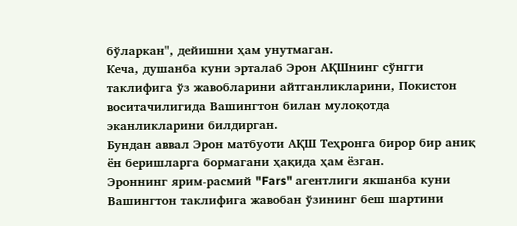бўларкан", дейишни ҳам унутмаган.
Кеча, душанба куни эрталаб Эрон АҚШнинг сўнгги таклифига ўз жавобларини айтганликларини, Покистон воситачилигида Вашингтон билан мулоқотда эканликларини билдирган.
Бундан аввал Эрон матбуоти АҚШ Теҳронга бирор бир аниқ ён беришларга бормагани ҳақида ҳам ёзган.
Эроннинг ярим-расмий "Fars" агентлиги якшанба куни Вашингтон таклифига жавобан ўзининг беш шартини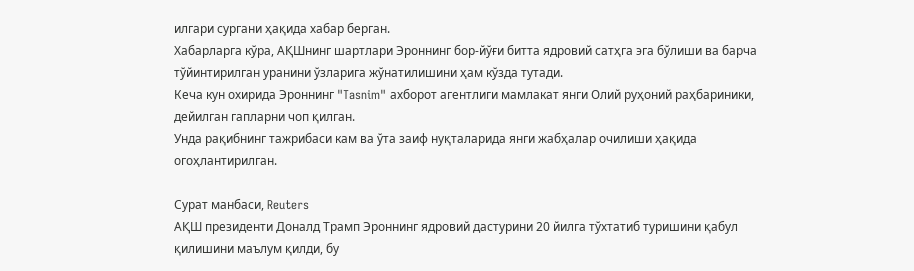илгари сургани ҳақида хабар берган.
Хабарларга кўра, АҚШнинг шартлари Эроннинг бор-йўғи битта ядровий сатҳга эга бўлиши ва барча тўйинтирилган уранини ўзларига жўнатилишини ҳам кўзда тутади.
Кеча кун охирида Эроннинг "Tasnim" ахборот агентлиги мамлакат янги Олий руҳоний раҳбариники, дейилган гапларни чоп қилган.
Унда рақибнинг тажрибаси кам ва ўта заиф нуқталарида янги жабҳалар очилиши ҳақида огоҳлантирилган.

Сурат манбаси, Reuters
АҚШ президенти Доналд Трамп Эроннинг ядровий дастурини 20 йилга тўхтатиб туришини қабул қилишини маълум қилди, бу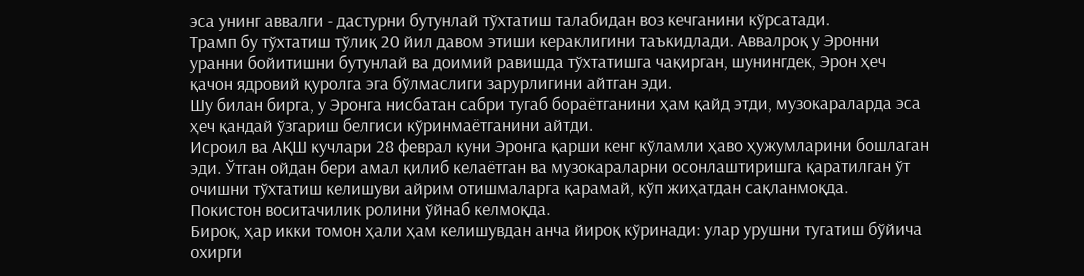эса унинг аввалги - дастурни бутунлай тўхтатиш талабидан воз кечганини кўрсатади.
Трамп бу тўхтатиш тўлиқ 20 йил давом этиши кераклигини таъкидлади. Аввалроқ у Эронни уранни бойитишни бутунлай ва доимий равишда тўхтатишга чақирган, шунингдек, Эрон ҳеч қачон ядровий қуролга эга бўлмаслиги зарурлигини айтган эди.
Шу билан бирга, у Эронга нисбатан сабри тугаб бораётганини ҳам қайд этди, музокараларда эса ҳеч қандай ўзгариш белгиси кўринмаётганини айтди.
Исроил ва АҚШ кучлари 28 феврал куни Эронга қарши кенг кўламли ҳаво ҳужумларини бошлаган эди. Ўтган ойдан бери амал қилиб келаётган ва музокараларни осонлаштиришга қаратилган ўт очишни тўхтатиш келишуви айрим отишмаларга қарамай, кўп жиҳатдан сақланмоқда.
Покистон воситачилик ролини ўйнаб келмоқда.
Бироқ, ҳар икки томон ҳали ҳам келишувдан анча йироқ кўринади: улар урушни тугатиш бўйича охирги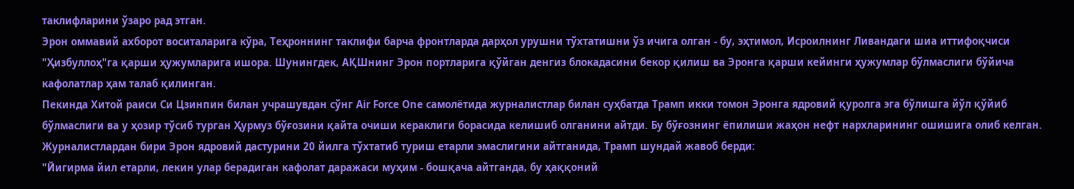таклифларини ўзаро рад этган.
Эрон оммавий ахборот воситаларига кўра, Теҳроннинг таклифи барча фронтларда дарҳол урушни тўхтатишни ўз ичига олган - бу, эҳтимол, Исроилнинг Ливандаги шиа иттифоқчиси "Ҳизбуллоҳ"га қарши ҳужумларига ишора. Шунингдек, АҚШнинг Эрон портларига қўйган денгиз блокадасини бекор қилиш ва Эронга қарши кейинги ҳужумлар бўлмаслиги бўйича кафолатлар ҳам талаб қилинган.
Пекинда Хитой раиси Си Цзинпин билан учрашувдан сўнг Air Force One самолётида журналистлар билан суҳбатда Трамп икки томон Эронга ядровий қуролга эга бўлишга йўл қўйиб бўлмаслиги ва у ҳозир тўсиб турган Ҳурмуз бўғозини қайта очиши кераклиги борасида келишиб олганини айтди. Бу бўғознинг ёпилиши жаҳон нефт нархларининг ошишига олиб келган.
Журналистлардан бири Эрон ядровий дастурини 20 йилга тўхтатиб туриш етарли эмаслигини айтганида, Трамп шундай жавоб берди:
"Йигирма йил етарли, лекин улар берадиган кафолат даражаси муҳим - бошқача айтганда, бу ҳаққоний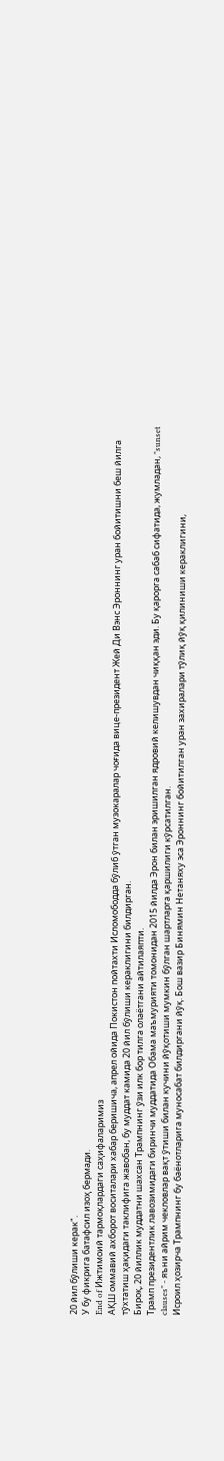20 йил бўлиши керак".
У бу фикрига батафсил изоҳ бермади.
End of Ижтимоий тармоқлардаги саҳифаларимиз
АҚШ оммавий ахборот воситалари хабар беришича, апрел ойида Покистон пойтахти Исломободда бўлиб ўтган музокаралар чоғида вице-президент Жей Ди Вэнс Эроннинг уран бойитишни беш йилга тўхтатиш ҳақидаги таклифига жавобан, бу муддат камида 20 йил бўлиши кераклигини билдирган.
Бироқ, 20 йиллик муддатни шахсан Трампнинг ўзи илк бор тилга олаётгани айтилаяпти.
Трамп президентлик лавозимидаги биринчи муддатида Обама маъмурияти томонидан 2015 йилда Эрон билан эришилган ядровий келишувдан чиққан эди. Бу қарорга сабаб сифатида, жумладан, "sunset clauses" - яъни айрим чекловлар вақт ўтиши билан кучини йўқотиши мумкин бўлган шартларга қаршилиги кўрсатилган.
Исроил ҳозирча Трампнинг бу баёнотларига муносабат билдиргани йўқ. Бош вазир Бинямин Нетаняху эса Эроннинг бойитилган уран захиралари тўлиқ йўқ қилиниши кераклигини,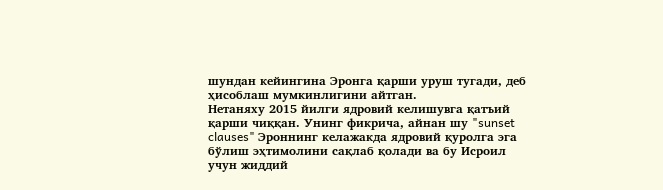шундан кейингина Эронга қарши уруш тугади, деб ҳисоблаш мумкинлигини айтган.
Нетаняху 2015 йилги ядровий келишувга қатъий қарши чиққан. Унинг фикрича, айнан шу "sunset clauses" Эроннинг келажакда ядровий қуролга эга бўлиш эҳтимолини сақлаб қолади ва бу Исроил учун жиддий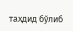таҳдид бўлиб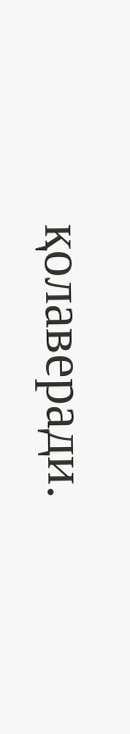қолаверади.